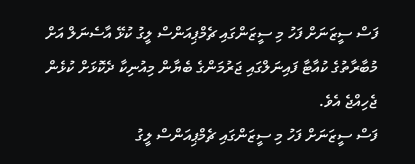ފަސް ސީޒަނަށް ފަހު މި ސީޒަންގައި ޗެމްޕިއަންސް ލީގު ކުޅޭ އާސެނަލް އަށް މުބާރާތުގެ ކުއާޓާ ފައިނަލްގައި ޖަރުމަންގެ ބެޔާން މިއުނިކާ ދެކޮޅަށް ކުޅެން ޖެހިއްޖެ އެވެ.
ފަސް ސީޒަނަށް ފަހު މި ސީޒަންގައި ޗެމްޕިއަންސް ލީގު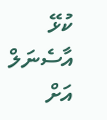ކުޅޭ އާސެނަލް އަށް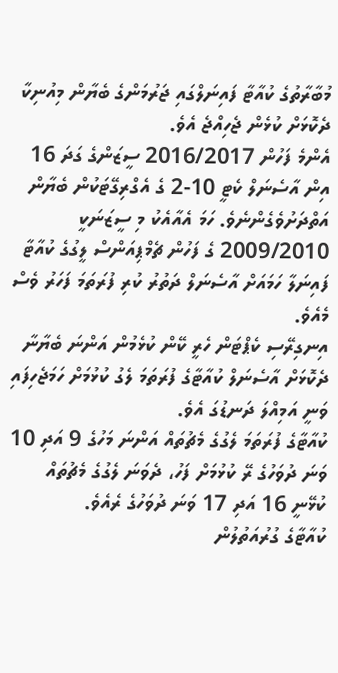މުބާރާތުގެ ކުއާޓާ ފައިނަލްގައި ޖަރުމަންގެ ބެޔާން މިއުނިކާ ދެކޮޅަށް ކުޅެން ޖެހިއްޖެ އެވެ.
އެންމެ ފަހުން 2016/2017 ސީޒަންގެ ގަދަ 16 އިން އާސެނަލް ކެޓީ 10-2 ގެ އެގްރިގޭޓަކުން ބެޔާން އަތްދަށުވެގެންނެވެ. ހަމަ އެއާއެކު މި ސީޒަނަކީ 2009/2010 ގެ ފަހުން ޗެމްޕިއަންސް ލީގުގެ ކުއާޓާ ފައިނަލާ ހަމައަށް އާސެނަލް ދަތުރު ކުރި ފުރަތަމަ ފަހަރު ވެސް މެއެވެ.
އިނގިރޭސި ކެޕްޓަން ހެރީ ކޭން ކުޅެމުން އަންނަ ބެޔާނާ ދެކޮޅަށް އާސެނަލް ކުއާޓާގެ ފުރަތަމަ ލެގު ކުޅުމަށް ހަމަޖެހިފައި ވަނީ އަމިއްލަ ދަނޑުގަ އެވެ.
ކުއާޓާގެ ފުރަތަމަ ލެގުގެ މެޗުތައް އަންނަ މަހުގެ 9 އަދި 10 ވަނަ ދުވަހުގެ ރޭ ކުޅުމަށް ފަހު، ދެވަނަ ލެގުގެ މެޗުތައް ކުޅޭނީ 16 އަދި 17 ވަނަ ދުވަހުގެ ރެއެވެ.
ކުއާޓާގެ ގުރުއަތުލުން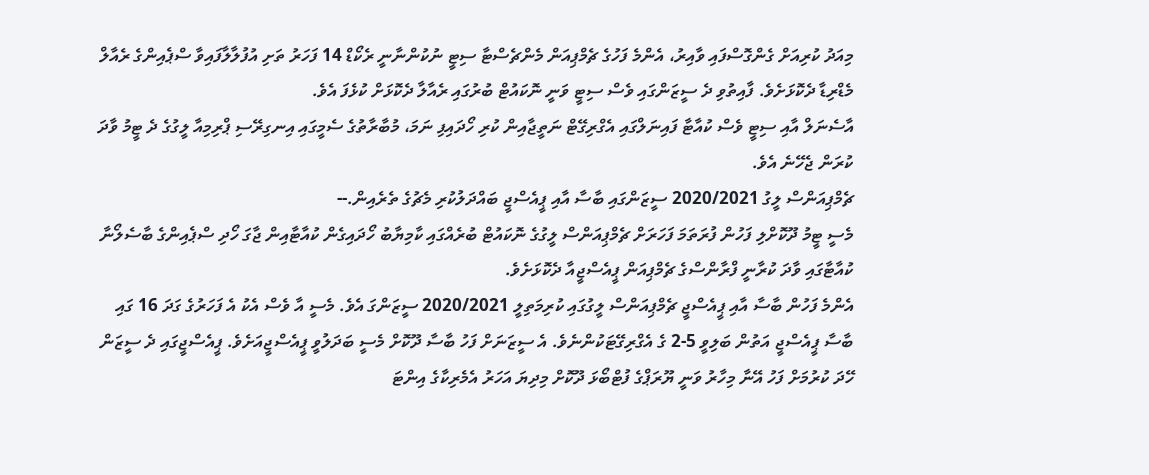މިއަދު ކުރިއަށް ގެންގޮސްފައި ވާއިރު، އެންމެ ފަހުގެ ޗެމްޕިއަން މެންޗެސްޓާ ސިޓީ ނުކުންނާނީ ރެކޯޑް 14 ފަހަރު ތަށި އުފުލާލާފައިވާ ސްޕެއިންގެ ރެއާލް މެޑްރިޑާ ދެކޮޅަށެވެ. ފާއިތުވި ދެ ސީޒަންގައި ވެސް ސިޓީ ވަނީ ނޮކައުޓް ބުރުގައި ރެއާލާ ދެކޮޅަށް ކުޅެފަ އެވެ.
އާސެނަލް އާއި ސިޓީ ވެސް ކުއާޓާ ފައިނަލްގައި އެގްރިގޭޓް ނަތީޖާއިން ކުރި ހޯދައިފި ނަމަ، މުބާރާތުގެ ސެމީގައި އިނގިރޭސި ޕްރިމިއާ ލީގުގެ ދެ ޓީމު ވާދަ ކުރަން ޖެހޭނެ އެވެ.
ޗެމްޕިއަންސް ލީގު 2020/2021 ސީޒަންގައި ބާސާ އާއި ޕީއެސްޖީ ބައްދަލުކުރި މެޗުގެ ތެރެއިން.--
މެސީ ޓީމު ދޫކޮށްލި ފަހުން ފުރަތަމަ ފަހަރަށް ޗެމްޕިއަންސް ލީގުގެ ނޮކައުޓް ބުރެއްގައި ކާމިޔާބު ހޯދައިގެން ކުއާޓާއިން ޖާގަ ހޯދި ސްޕެއިންގެ ބާސެލޯނާ ކުއާޓާގައި ވާދަ ކުރާނީ ފްރާންސްގެ ޗެމްޕިއަން ޕީއެސްޖީއާ ދެކޮޅަށެވެ.
އެންމެ ފަހުން ބާސާ އާއި ޕީއެސްޖީ ޗެމްޕިއަންސް ލީގުގައި ކުރިމަތިލީ 2020/2021 ސީޒަންގަ އެވެ. މެސީ އާ ވެސް އެކު އެ ފަހަރުގެ ގަދަ 16 ގައި ބާސާ ޕީއެސްޖީ އަތުން ބަލިވީ 5-2 ގެ އެގްރިގޭޓަކުންނެވެ. އެ ސީޒަނަށް ފަހު ބާސާ ދޫކޮށް މެސީ ބަދަލުވީ ޕީއެސްޖީއަށެވެ. ޕީއެސްޖީގައި ދެ ސީޒަން ހޭދަ ކުރުމަށް ފަހު އޭނާ މިހާރު ވަނީ ޔޫރަޕްގެ ފުޓްބޯޅަ ދޫކޮށް މިދިޔަ އަހަރު އެމެރިކާގެ އިންޓަ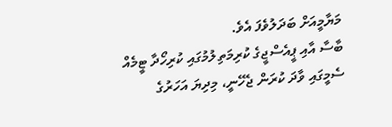މަޔާމީއަށް ބަދަލުވެފަ އެވެ.
ބާސާ އާއި ޕީއެސްޖީގެ ކުރިމަތިލުމުގައި ކުރިހޯދާ ޓީމެއް ސެމީގައި ވާދަ ކުރަން ޖެހޭނީ، މިދިޔަ އަހަރުގެ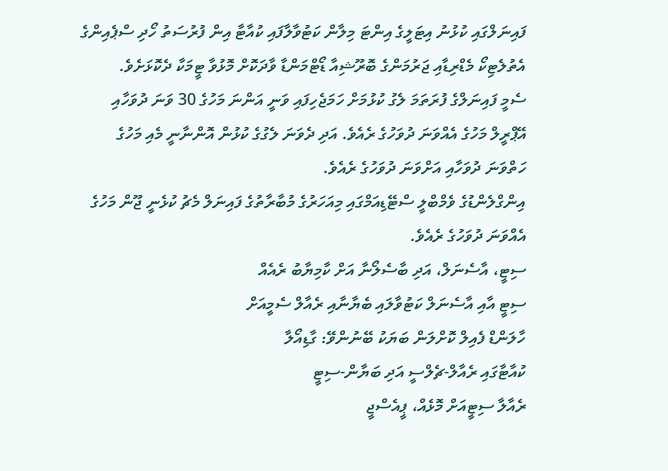ފައިނަލްގައި ކުޅުނު އިޓަލީގެ އިންޓަ މިލާން ކަޓުވާލާފައި ކުއާޓާ އިން ފުރުސަތު ހޯދި ސްޕެއިންގެ އެތުލެޓިކޯ މެޑްރިޑާއި ޖަރުމަންގެ ބޮރޫޝިއާ ޑޯޓްމަންޑާ ވާދަކޮށް މޮޅުވާ ޓީމަކާ ދެކޮޅަށެވެ.
ސެމީ ފައިނަލްގެ ފުރަތަމަ ލެގު ކުޅުމަށް ހަމަޖެހިފައި ވަނީ އަންނަ މަހުގެ 30 ވަނަ ދުވަހާއި އޭޕްރީލް މަހުގެ އެއްވަނަ ދުވަހުގެ ރެއެވެ. އަދި ދެވަނަ ލެގުގެ ކުޅުން އޮންނާނީ މެއި މަހުގެ ހަތްވަނަ ދުވަހާއި އަށްވަނަ ދުވަހުގެ ރެއެވެ.
އިންގްލެންޑުގެ ވެމްބްލީ ސްޓޭޑިއަމްގައި މިއަހަރުގެ މުބާރާތުގެ ފައިނަލް މެޗު ކުޅެނީ ޖޫން މަހުގެ އެއްވަނަ ދުވަހުގެ ރެއެވެ.
ސިޓީ، އާސެނަލް، އަދި ބާސެލޯނާ އަށް ކާމިޔާބު ރެއެއް
ސިޓީ އާއި އާސެނަލް ކަޓުވާލައި ބެޔާނާއި ރެއާލް ސެމީއަށް
ހާލަންޑް ފެއިލް ކޮށްލަން ބަޔަކު ބޭނުންވޭ: ގާޑިއޯލާ
ކުއާޓާގައި ރެއާލް-ޗެލްސީ އަދި ބަޔާން-ސިޓީ
ރެއާލާ ސިޓީއަށް މޮޅެއް، ޕީއެސްޖީ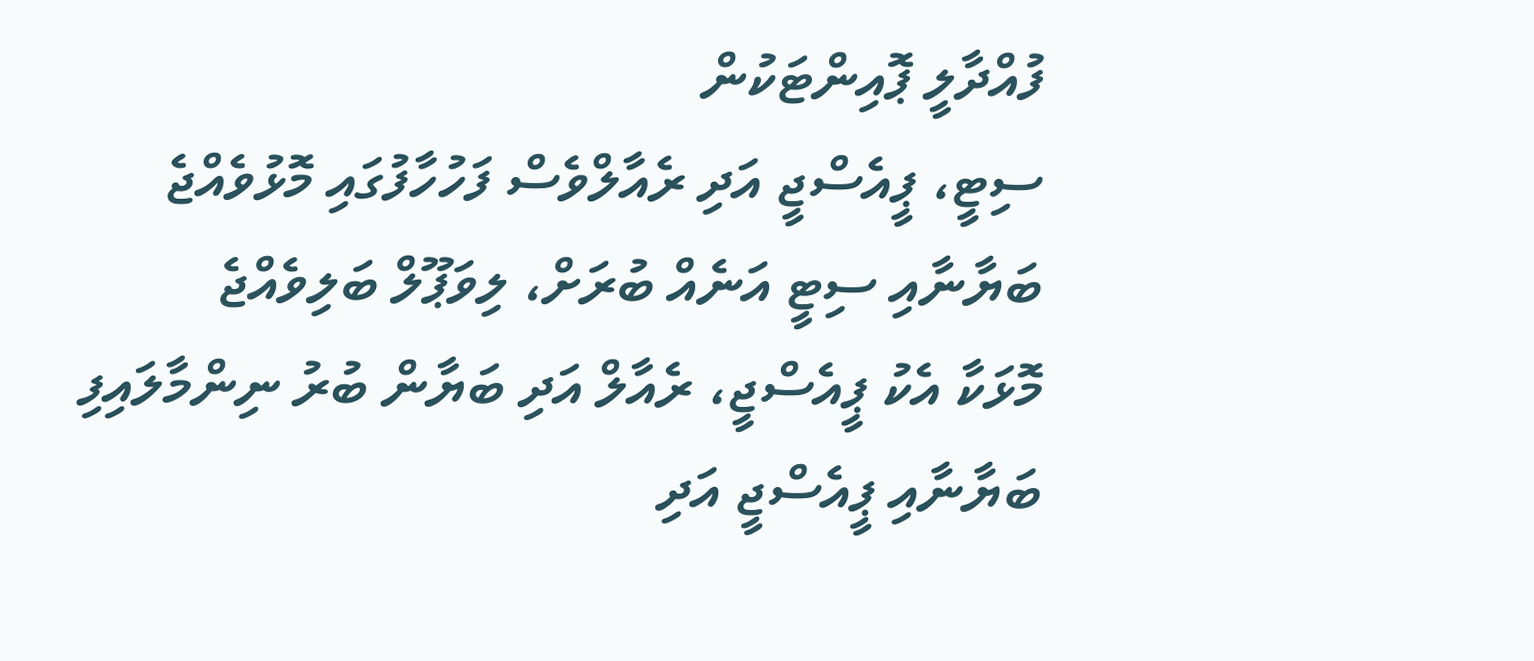ފުއްދާލީ ޕޮއިންޓަކުން
ސިޓީ، ޕީއެސްޖީ އަދި ރެއާލްވެސް ފަހުހާފުގައި މޮޅުވެއްޖެ
ބަޔާނާއި ސިޓީ އަނެއް ބުރަށް، ލިވަޕޫލް ބަލިވެއްޖެ
މޮޅަކާ އެކު ޕީއެސްޖީ، ރެއާލް އަދި ބަޔާން ބުރު ނިންމާލައިފި
ބަޔާނާއި ޕީއެސްޖީ އަދި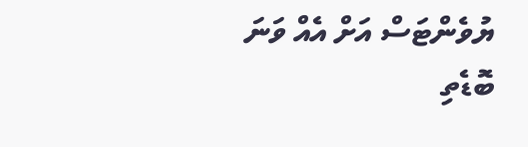ޔުވެންޓަސް އަށް އެއް ވަނަ
ބޮޑެތި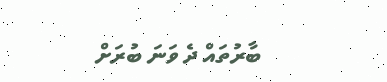ބާރުތައް ދެ ވަނަ ބުރަށް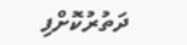ދަތުރުކޮށްފި